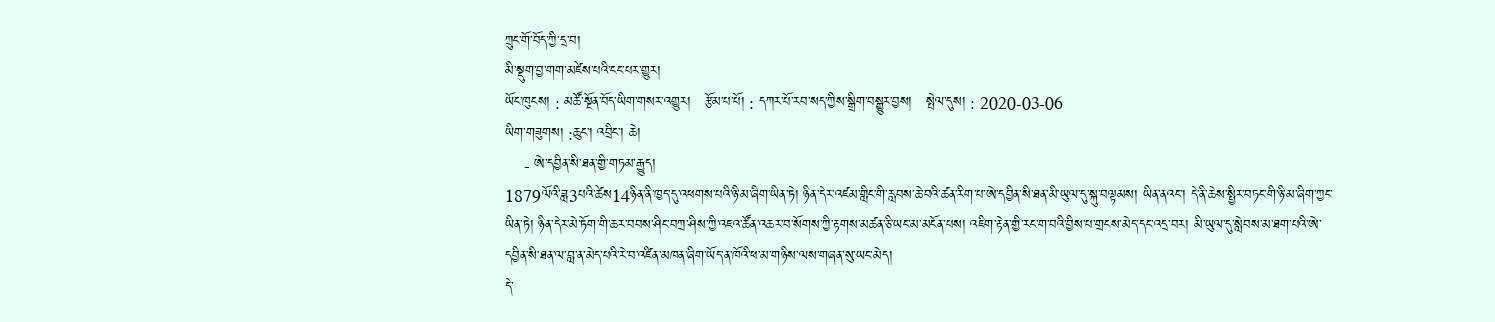ཀྲུང་གོ་བོད་ཀྱི་དྲ་བ།
མི་སྡུག་བྱ་གག་མཛེས་པའི་ངང་པར་གྱུར།
ཡོང་ཁུངས། : མཚོ་སྔོན་བོད་ཡིག་གསར་འགྱུར།   རྩོམ་པ་པོ། : དཀར་པོ་རབ་སད་ཀྱིས་སྒྲིག་བསྒྱུར་བྱས།   སྤེལ་དུས། : 2020-03-06
ཡིག་གཟུགས། :ཆུང་། འབྲིང་། ཆེ།
    - ཨེ་དབྱིན་སི་ཐན་གྱི་གཏམ་རྒྱུད།
1879ལོའི་ཟླ3པའི་ཚེས14ཉིན་ནི་ཁྱད་དུ་འཕགས་པའི་ཉི་མ་ཞིག་ཡིན་ཏེ། ཉིན་དེར་འཛམ་གླིང་གི་རླབས་ཆེ་བའི་ཚན་རིག་པ་ཨེ་དབྱིན་སི་ཐན་མི་ཡུལ་དུ་སྐུ་བལྟམས། ཡིན་ནའང་། དེ་ནི་ཆེས་སྤྱིར་བཏང་གི་ཉི་མ་ཞིག་ཀྱང་ཡིན་ཏེ། ཉིན་དེར་མེ་ཏོག་གི་ཆར་བབས་ཤིང་བཀྲ་ཤིས་ཀྱི་འཇའ་ཚོན་འཆར་བ་སོགས་ཀྱི་རྟགས་མཚན་ཅི་ཡང་མ་མངོན་པས། འཇིག་རྟེན་གྱི་རང་ག་བའི་བྱིས་པ་གྲངས་མེད་དང་འདྲ་བར། མི་ཡུལ་དུ་སླེབས་མ་ཐག་པའི་ཨེ་དབྱིན་སི་ཐན་ལ་བླ་ན་མེད་པའི་རེ་བ་འཛིན་མཁན་ཞིག་ཡོད་ན་ཁོའི་ཕ་མ་གཉིས་ལས་གཞན་སུ་ཡང་མེད།
དེ་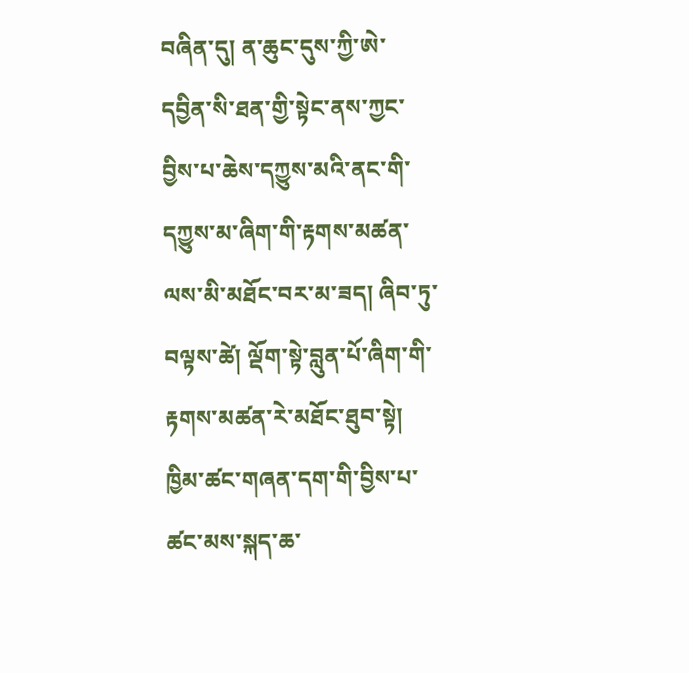བཞིན་དུ། ན་ཆུང་དུས་ཀྱི་ཨེ་དབྱིན་སི་ཐན་གྱི་སྟེང་ནས་ཀྱང་བྱིས་པ་ཆེས་དཀྱུས་མའི་ནང་གི་དཀྱུས་མ་ཞིག་གི་རྟགས་མཚན་ལས་མི་མཐོང་བར་མ་ཟད། ཞིབ་ཏུ་བལྟས་ཚེ། ལྡོག་སྟེ་བླུན་པོ་ཞིག་གི་རྟགས་མཚན་རེ་མཐོང་ཐུབ་སྟེ། ཁྱིམ་ཚང་གཞན་དག་གི་བྱིས་པ་ཚང་མས་སྐད་ཆ་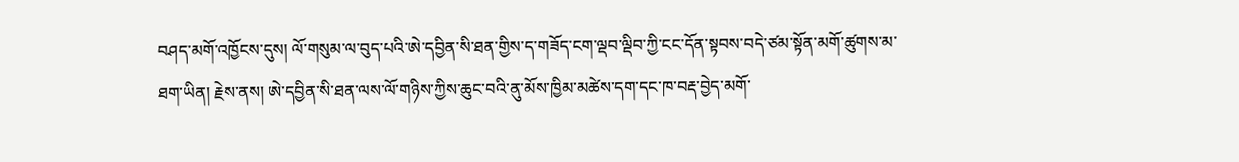བཤད་མགོ་འཁྱོངས་དུས། ལོ་གསུམ་ལ་བུད་པའི་ཨེ་དབྱིན་སི་ཐན་གྱིས་ད་གཟོད་ངག་ལྡབ་ལྡིབ་ཀྱི་ངང་དོན་སྟབས་བདེ་ཙམ་སྟོན་མགོ་ཚུགས་མ་ཐག་ཡིན། རྗེས་ནས། ཨེ་དབྱིན་སི་ཐན་ལས་ལོ་གཉིས་ཀྱིས་ཆུང་བའི་ནུ་མོས་ཁྱིམ་མཚེས་དག་དང་ཁ་བརྡ་བྱེད་མགོ་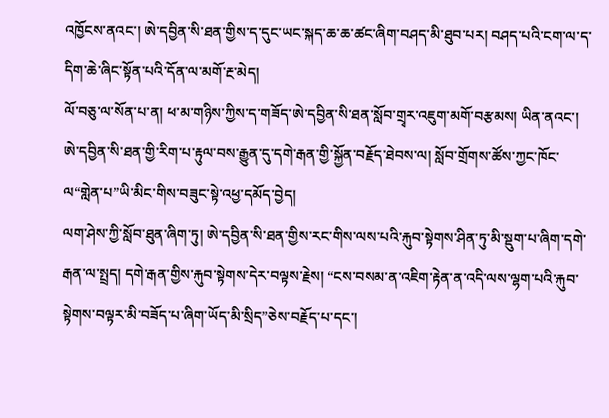འཁྱོངས་ནའང་། ཨེ་དབྱིན་སི་ཐན་གྱིས་ད་དུང་ཡང་སྐད་ཆ་ཆ་ཚང་ཞིག་བཤད་མི་ཐུབ་པར། བཤད་པའི་ངག་ལ་ད་དིག་ཆེ་ཞིང་སྟོན་པའི་དོན་ལ་མགོ་རྔ་མེད།
ལོ་བཅུ་ལ་སོན་པ་ན། ཕ་མ་གཉིས་ཀྱིས་ད་གཟོད་ཨེ་དབྱིན་སི་ཐན་སློབ་གྲྭར་འཇུག་མགོ་བརྩམས། ཡིན་ནའང་། ཨེ་དབྱིན་སི་ཐན་གྱི་རིག་པ་རྟུལ་བས་རྒྱུན་དུ་དགེ་རྒན་གྱི་སྐྱོན་བརྗོད་ཐེབས་ལ། སློབ་གྲོགས་ཚོས་ཀྱང་ཁོང་ལ“གླེན་པ”ཡི་མིང་གིས་བཟུང་སྟེ་འཕྱ་དམོད་བྱེད།
ལག་ཤེས་ཀྱི་སློབ་ཐུན་ཞིག་ཏུ། ཨེ་དབྱིན་སི་ཐན་གྱིས་རང་གིས་ལས་པའི་རྐུབ་སྟེགས་ཤིན་ཏུ་མི་སྡུག་པ་ཞིག་དགེ་རྒན་ལ་སྤྲད། དགེ་རྒན་གྱིས་རྐུབ་སྟེགས་དེར་བལྟས་རྗེས། “ངས་བསམ་ན་འཇིག་རྟེན་ན་འདི་ལས་ལྷག་པའི་རྐུབ་སྟེགས་བལྟར་མི་བཟོད་པ་ཞིག་ཡོད་མི་སྲིད”ཅེས་བརྗོད་པ་དང་།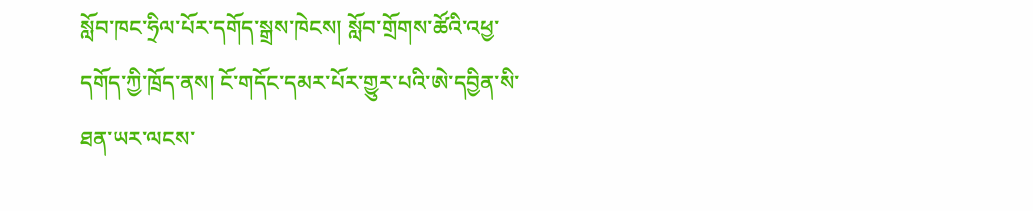སློབ་ཁང་ཧྲིལ་པོར་དགོད་སྒྲས་ཁེངས། སློབ་གྲོགས་ཚོའི་འཕྱ་དགོད་ཀྱི་ཁྲོད་ནས། ངོ་གདོང་དམར་པོར་གྱུར་པའི་ཨེ་དབྱིན་སི་ཐན་ཡར་ལངས་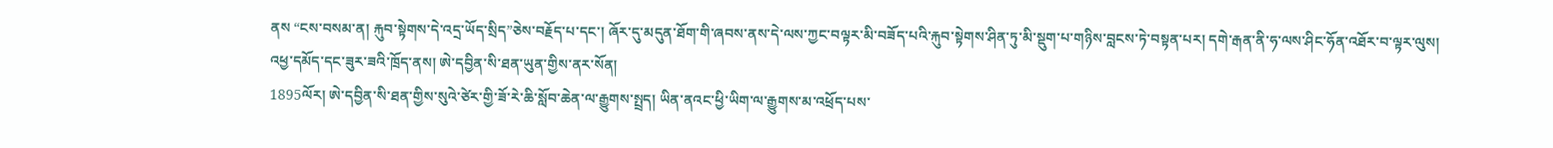ནས “ངས་བསམ་ན། རྐུབ་སྟེགས་དེ་འདྲ་ཡོད་སྲིད”ཅེས་བརྗོད་པ་དང་། ཞོར་དུ་མདུན་ཐོག་གི་ཞབས་ནས་དེ་ལས་ཀྱང་བལྟར་མི་བཟོད་པའི་རྐུབ་སྟེགས་ཤིན་ཏུ་མི་སྡུག་པ་གཉིས་བླངས་ཏེ་བསྟན་པར། དགེ་རྒན་ནི་ཧ་ལས་ཤིང་ཧོན་འཐོར་བ་ལྟར་ལུས།
འཕྱ་དམོད་དང་ཟུར་ཟའི་ཁྲོད་ནས། ཨེ་དབྱིན་སི་ཐན་ཡུན་གྱིས་ནར་སོན།
1895ལོར། ཨེ་དབྱིན་སི་ཐན་གྱིས་སུའེ་ཙེར་གྱི་ཟོ་རེ་ཆི་སློབ་ཆེན་ལ་རྒྱུགས་སྤྲད། ཡིན་ནའང་ཕྱི་ཡིག་ལ་རྒྱུགས་མ་འཕྲོད་པས་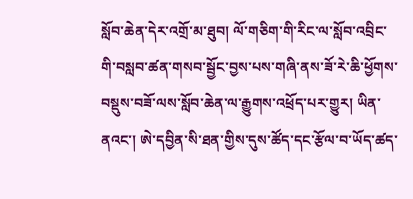སློབ་ཆེན་དེར་འགྲོ་མ་ཐུབ། ལོ་གཅིག་གི་རིང་ལ་སློབ་འབྲིང་གི་བསླབ་ཚན་གསབ་སྦྱོང་བྱས་པས་གཞི་ནས་ཟོ་རེ་ཆི་ཕྱོགས་བསྡུས་བཟོ་ལས་སློབ་ཆེན་ལ་རྒྱུགས་འཕྲོད་པར་གྱུར། ཡིན་ནའང་། ཨེ་དབྱིན་སི་ཐན་གྱིས་དུས་ཚོད་དང་རྩོལ་བ་ཡོད་ཚད་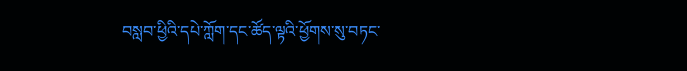བསླབ་ཕྱིའི་དཔེ་ཀློག་དང་ཚོད་ལྟའི་ཕྱོགས་སུ་བཏང་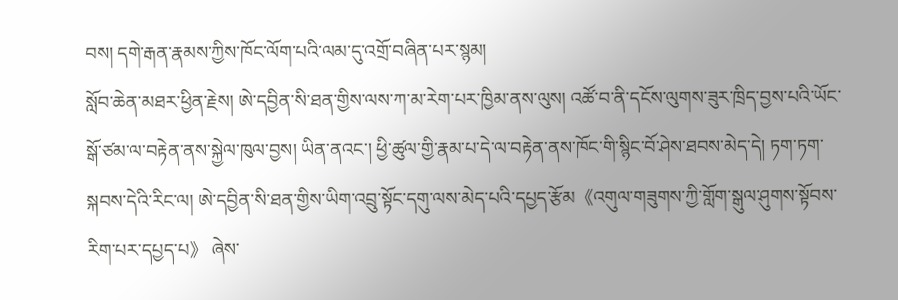བས། དགེ་རྒན་རྣམས་ཀྱིས་ཁོང་ལོག་པའི་ལམ་དུ་འགྲོ་བཞིན་པར་སྙམ།
སློབ་ཆེན་མཐར་ཕྱིན་རྗེས། ཨེ་དབྱིན་སི་ཐན་གྱིས་ལས་ཀ་མ་རེག་པར་ཁྱིམ་ནས་ལུས། འཚོ་བ་ནི་དངོས་ལུགས་ཟུར་ཁྲིད་བྱས་པའི་ཡོང་སྒོ་ཙམ་ལ་བརྟེན་ནས་སྐྱེལ་ཁུལ་བྱས། ཡིན་ནའང་། ཕྱི་ཚུལ་གྱི་རྣམ་པ་དེ་ལ་བརྟེན་ནས་ཁོང་གི་སྙིང་བོ་ཤེས་ཐབས་མེད་དེ། ཏག་ཏག་སྐབས་དེའི་རིང་ལ། ཨེ་དབྱིན་སི་ཐན་གྱིས་ཡིག་འབྲུ་སྟོང་དགུ་ལས་མེད་པའི་དཔྱད་རྩོམ《འགུལ་གཟུགས་ཀྱི་གློག་སྒུལ་ཤུགས་སྟོབས་རིག་པར་དཔྱད་པ》 ཞེས་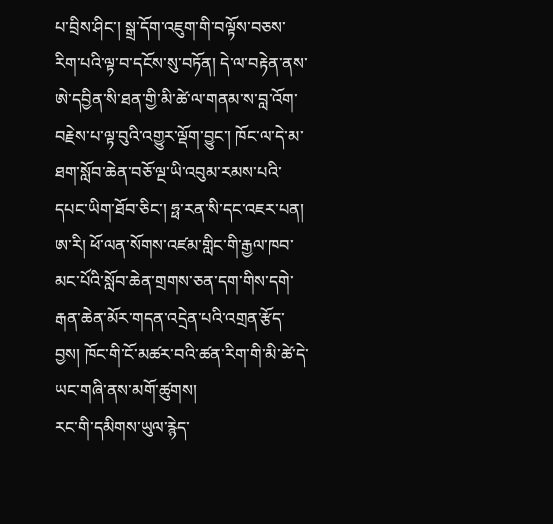པ་བྲིས་ཤིང་། སྒྲ་དོག་འཇུག་གི་བལྟོས་བཅས་རིག་པའི་ལྟ་བ་དངོས་སུ་བཏོན། དེ་ལ་བརྟེན་ནས་ཨེ་དབྱིན་སི་ཐན་གྱི་མི་ཚེ་ལ་གནམ་ས་བླ་འོག་བརྗེས་པ་ལྟ་བུའི་འགྱུར་ལྡོག་བྱུང་། ཁོང་ལ་དེ་མ་ཐག་སློབ་ཆེན་བཅོ་ལྔ་ཡི་འབུམ་རམས་པའི་དཔང་ཡིག་ཐོབ་ཅིང་། ཧྥ་རན་སི་དང་འཇར་པན། ཨ་རི། ཕོ་ལན་སོགས་འཛམ་གླིང་གི་རྒྱལ་ཁབ་མང་པོའི་སློབ་ཆེན་གྲགས་ཅན་དག་གིས་དགེ་རྒན་ཆེན་མོར་གདན་འདྲེན་པའི་འགྲན་རྩོད་བྱས། ཁོང་གི་ངོ་མཚར་བའི་ཚན་རིག་གི་མི་ཚེ་དེ་ཡང་གཞི་ནས་མགོ་ཚུགས།
རང་གི་དམིགས་ཡུལ་རྙེད་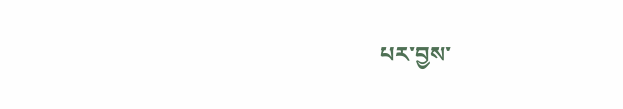པར་བྱས་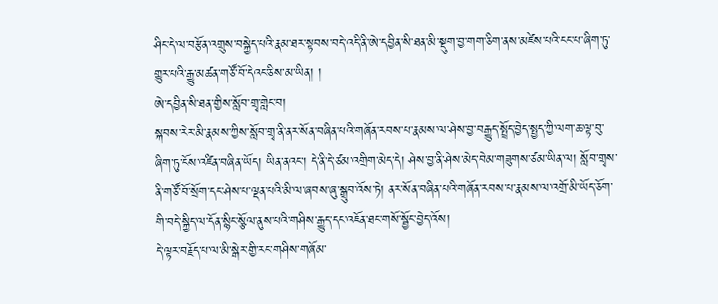ཤིང་དེ་ལ་བརྩོན་འགྲུས་བསྐྱེད་པའི་རྣམ་ཐར་སྟབས་བདེ་འདི་ནི་ཨེ་དབྱིན་སི་ཐན་མི་སྡུག་བྱ་གག་ཅིག་ནས་མཛེས་པའི་ངང་པ་ཞིག་ཏུ་གྱུར་པའི་རྒྱུ་མཚན་གཙོ་བོ་དེའང་ཅིས་མ་ཡིན། །
ཨེ་དབྱིན་སི་ཐན་གྱིས་སློབ་གྲྭ་གླེང་བ།
སྐབས་རེར་མི་རྣམས་ཀྱིས་སློབ་གྲྭ་ནི་ནར་སོན་བཞིན་པའི་གཞོན་རབས་པ་རྣམས་ལ་ཤེས་བྱ་བརྒྱུད་སྤྲོད་བྱེད་སྤྱད་ཀྱི་ལག་ཆ་ལྟ་བུ་ཞིག་ཏུ་ངོས་འཛིན་བཞིན་ཡོད། ཡིན་ནའང་། དེ་ནི་དེ་ཙམ་འགྲིག་མེད་དེ། ཤེས་བྱ་ནི་ཤེས་མེད་བེམ་གཟུགས་ཙམ་ཡིན་ལ། སློབ་གྲྭས་ནི་གཙོ་བོ་སྲོག་དང་ཤེས་པ་ལྡན་པའི་མི་ལ་ཞབས་ཞུ་སྒྲུབ་འོས་ཏེ། ནར་སོན་བཞིན་པའི་གཞོན་རབས་པ་རྣམས་ལ་འགྲོ་མི་ཡོད་ཅོག་གི་བདེ་སྐྱིད་ལ་དོན་སྙིང་སྩོལ་ནུས་པའི་གཤིས་རྒྱུད་དང་འཇོན་ཐང་གསོ་སྦྱོང་བྱེད་འོས།
དེ་ལྟར་བརྗོད་པ་ལ་མི་སྒེར་གྱི་རང་གཤིས་གཞོམ་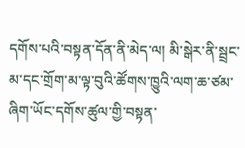དགོས་པའི་བསྟན་དོན་ནི་མེད་ལ། མི་སྒེར་ནི་སྦྲང་མ་དང་གྲོག་མ་ལྟ་བུའི་ཚོགས་ཁྱུའི་ལག་ཆ་ཙམ་ཞིག་ཡོང་དགོས་ཚུལ་གྱི་བསྟན་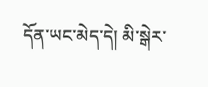དོན་ཡང་མེད་དེ། མི་སྒེར་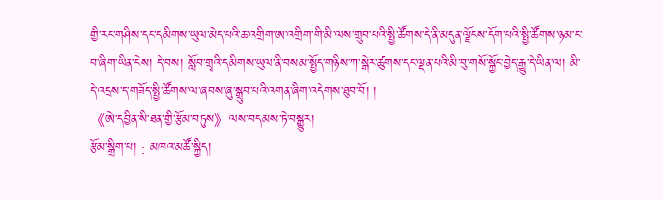གྱི་རང་གཤིས་དང་དམིགས་ཡུལ་མེད་པའི་ཆ་འགྲིག་ཨ་འགྲིག་གི་མི་ལས་གྲུབ་པའི་སྤྱི་ཚོགས་དེ་ནི་མདུན་ལྗོངས་དོག་པའི་སྤྱི་ཚོགས་ཉམ་ང་བ་ཞིག་ཡིན་ངེས། དེ་བས། སློབ་གྲྭའི་དམིགས་ཡུལ་ནི་བསམ་སྤྱོད་གཉིས་ཀ་སྒེར་ཚུགས་དང་ལྡན་པའི་མི་བུ་གསོ་སྐྱོང་བྱེད་རྒྱུ་དེ་ཡིན་ལ། མི་དེ་འདྲས་ད་གཟོད་སྤྱི་ཚོགས་ལ་ཞབས་ཞུ་སྒྲུབ་པའི་འགན་ཞིག་འདེགས་ཐུབ་བོ། །
《ཨེ་དབྱིན་སི་ཐན་གྱི་རྩོམ་བཏུས》ལས་བདམས་ཏེ་བསྒྱུར།
རྩོམ་སྒྲིག་པ། : མཁའ་མཚོ་སྐྱིད།